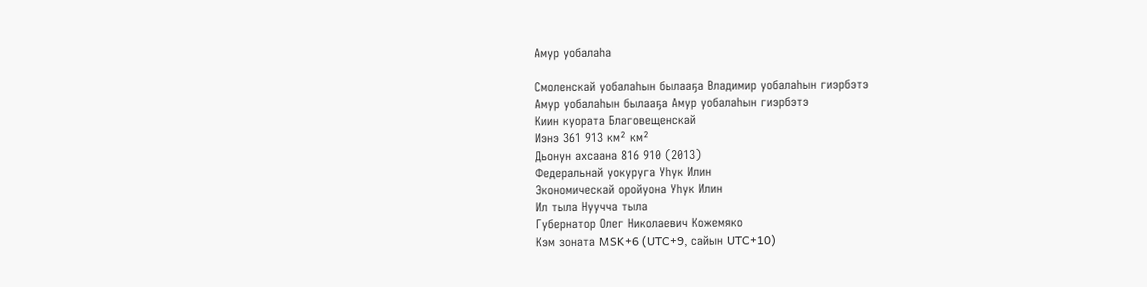Амур уобалаhа

Смоленскай уобалаhын былааҕа Владимир уобалаhын гиэрбэтэ
Амур уобалаhын былааҕа Амур уобалаhын гиэрбэтэ
Киин куората Благовещенскай
Иэнэ 361 913 км² км²
Дьонун ахсаана 816 910 (2013)
Федеральнай уокуруга Уһук Илин
Экономическай оройуона Уһук Илин
Ил тыла Нуучча тыла
Губернатор Олег Николаевич Кожемяко
Кэм зоната MSK+6 (UTC+9, сайын UTC+10)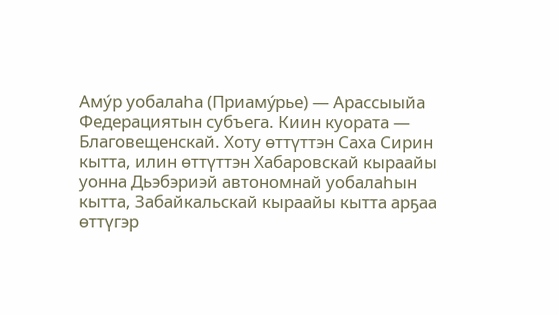Аму́р уобалаһа (Приаму́рье) — Арассыыйа Федерациятын субъега. Киин куората — Благовещенскай. Хоту өттүттэн Саха Сирин кытта, илин өттүттэн Хабаровскай кыраайы уонна Дьэбэриэй автономнай уобалаһын кытта, Забайкальскай кыраайы кытта арҕаа өттүгэр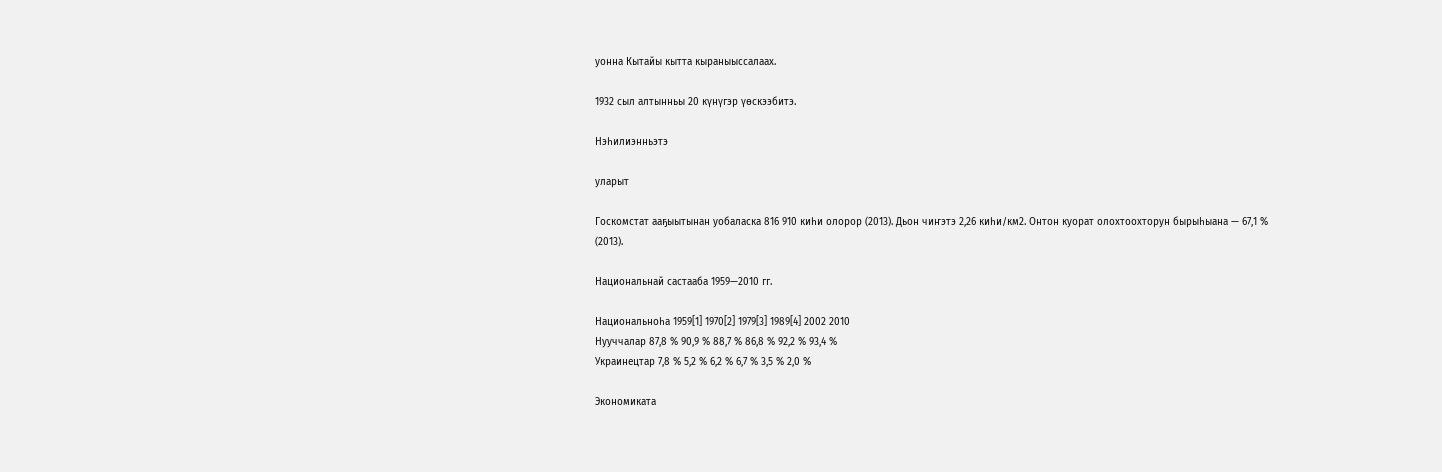уонна Кытайы кытта кыраныыссалаах.

1932 сыл алтынньы 20 күнүгэр үөскээбитэ.

Нэһилиэнньэтэ

уларыт

Госкомстат ааҕыытынан уобаласка 816 910 киһи олорор (2013). Дьон чиҥэтэ 2,26 киһи/км2. Онтон куорат олохтоохторун бырыһыана — 67,1 % (2013).

Национальнай састааба 1959—2010 гг.

Национальноһа 1959[1] 1970[2] 1979[3] 1989[4] 2002 2010
Нууччалар 87,8 % 90,9 % 88,7 % 86,8 % 92,2 % 93,4 %
Украинецтар 7,8 % 5,2 % 6,2 % 6,7 % 3,5 % 2,0 %

Экономиката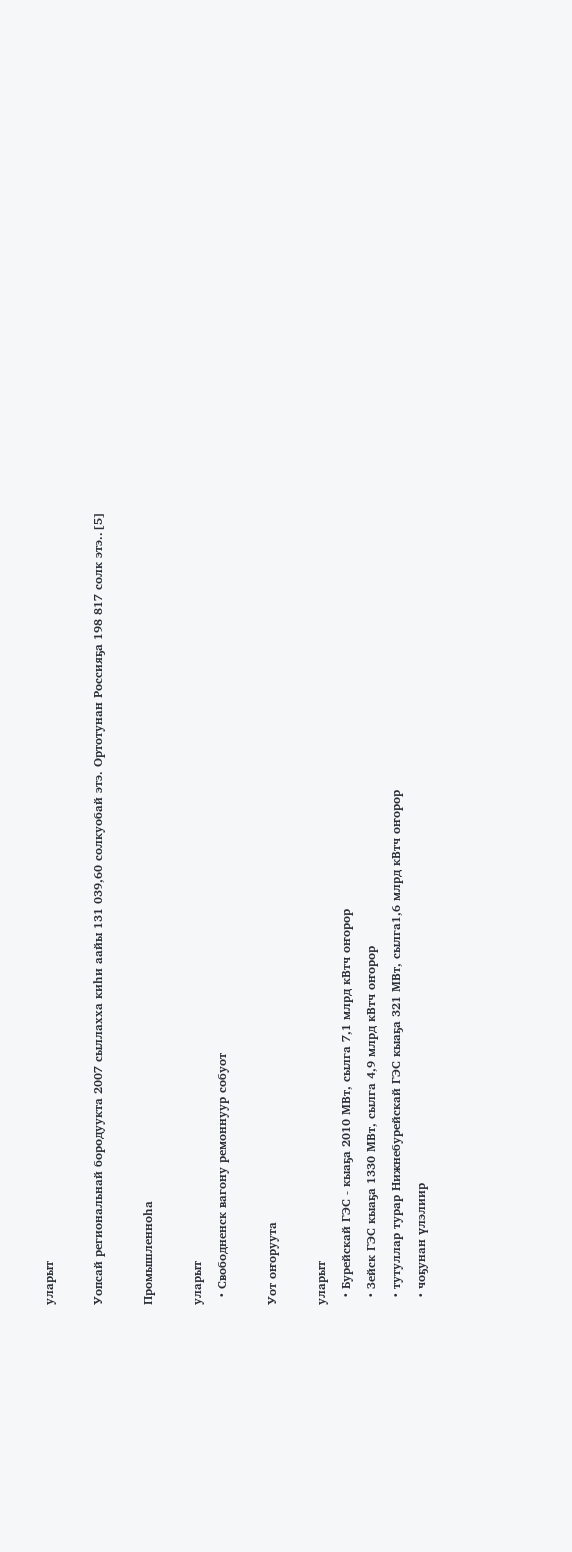уларыт

Уопсай региональнай бородуукта 2007 сыллахха киһи аайы 131 039,60 солкуобай этэ. Ортотунан Россияҕа 198 817 солк этэ..[5]

Промышленноһа

уларыт
  • Свободненск вагону ремоннуур собуот

Уот оҥоруута

уларыт
  • Бурейскай ГЭС - кыаҕа 2010 МВт, сылга 7,1 млрд кВтч оҥорор
  • Зейск ГЭС кыаҕа 1330 МВт, сылга 4,9 млрд кВтч оҥорор
  • тутуллар турар Нижнебурейскай ГЭС кыаҕа 321 МВт, сылга1,6 млрд кВтч оҥорор
  • чоҕунан үлэлиир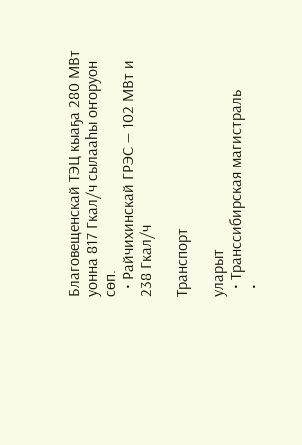Благовещенскай ТЭЦ кыаҕа 280 МВт уонна 817 Гкал/ч сылааһы оҥоруон сөп.
  • Райчихинскай ГРЭС — 102 МВт и 238 Гкал/ч

Транспорт

уларыт
  • Транссибирская магистраль
  •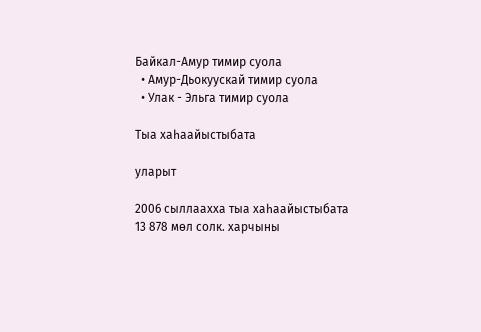Байкал-Амур тимир суола
  • Амур-Дьокуускай тимир суола
  • Улак - Эльга тимир суола

Тыа хаһаайыстыбата

уларыт

2006 сыллаахха тыа хаһаайыстыбата 13 878 мөл солк. харчыны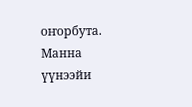оҥорбута. Манна үүнээйи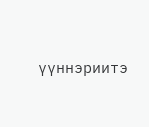үүннэриитэ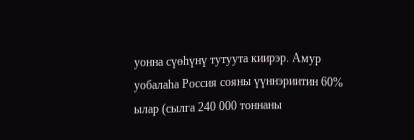уонна сүөһүнү тутуута киирэр. Амур уобалаһа Россия сояны үүннэриитин 60% ылар (сылга 240 000 тоннаны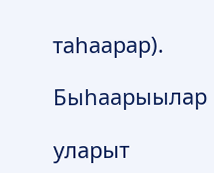таһаарар).

Быһаарыылар

уларыт